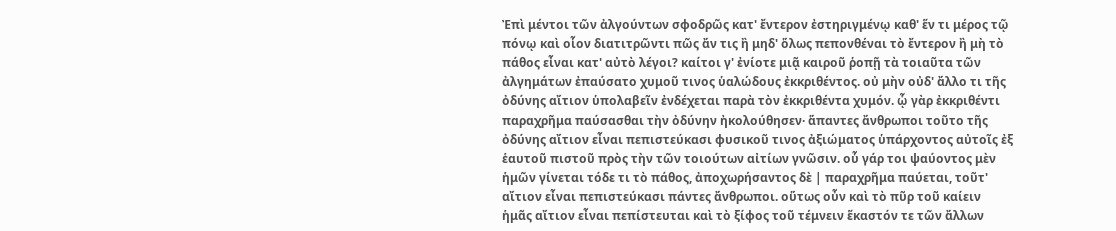Ἐπὶ μέντοι τῶν ἀλγούντων σφοδρῶς κατ' ἔντερον ἐστηριγμένῳ καθ' ἕν τι μέρος τῷ πόνῳ καὶ οἷον διατιτρῶντι πῶς ἄν τις ἢ μηδ' ὅλως πεπονθέναι τὸ ἔντερον ἢ μὴ τὸ πάθος εἶναι κατ' αὐτὸ λέγοι? καίτοι γ' ἐνίοτε μιᾷ καιροῦ ῥοπῇ τὰ τοιαῦτα τῶν ἀλγημάτων ἐπαύσατο χυμοῦ τινος ὑαλώδους ἐκκριθέντος. οὐ μὴν οὐδ' ἄλλο τι τῆς ὀδύνης αἴτιον ὑπολαβεῖν ἐνδέχεται παρὰ τὸν ἐκκριθέντα χυμόν. ᾧ γὰρ ἐκκριθέντι παραχρῆμα παύσασθαι τὴν ὀδύνην ἠκολούθησεν· ἅπαντες ἄνθρωποι τοῦτο τῆς ὀδύνης αἴτιον εἶναι πεπιστεύκασι φυσικοῦ τινος ἀξιώματος ὑπάρχοντος αὐτοῖς ἐξ ἑαυτοῦ πιστοῦ πρὸς τὴν τῶν τοιούτων αἰτίων γνῶσιν. οὗ γάρ τοι ψαύοντος μὲν ἡμῶν γίνεται τόδε τι τὸ πάθος, ἀποχωρήσαντος δὲ | παραχρῆμα παύεται, τοῦτ' αἴτιον εἶναι πεπιστεύκασι πάντες ἄνθρωποι. οὕτως οὖν καὶ τὸ πῦρ τοῦ καίειν ἡμᾶς αἴτιον εἶναι πεπίστευται καὶ τὸ ξίφος τοῦ τέμνειν ἕκαστόν τε τῶν ἄλλων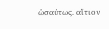ὡσαύτως. αἴτιον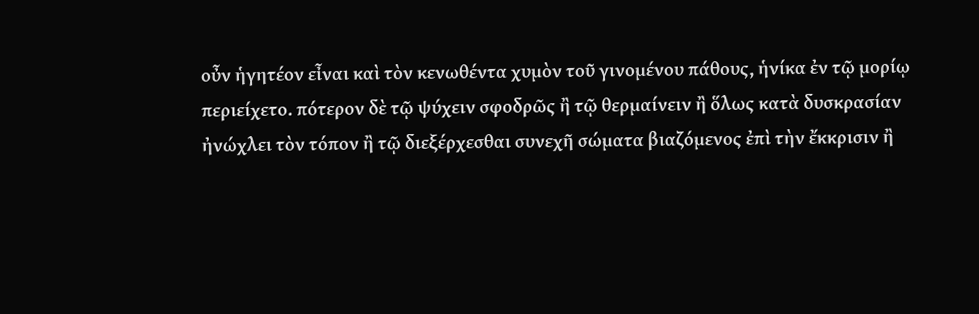οὖν ἡγητέον εἶναι καὶ τὸν κενωθέντα χυμὸν τοῦ γινομένου πάθους, ἡνίκα ἐν τῷ μορίῳ περιείχετο. πότερον δὲ τῷ ψύχειν σφοδρῶς ἢ τῷ θερμαίνειν ἢ ὅλως κατὰ δυσκρασίαν ἠνώχλει τὸν τόπον ἢ τῷ διεξέρχεσθαι συνεχῆ σώματα βιαζόμενος ἐπὶ τὴν ἔκκρισιν ἢ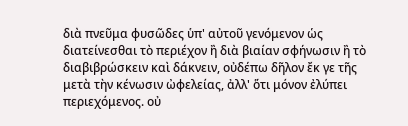διὰ πνεῦμα φυσῶδες ὑπ' αὐτοῦ γενόμενον ὡς διατείνεσθαι τὸ περιέχον ἢ διὰ βιαίαν σφήνωσιν ἢ τὸ διαβιβρώσκειν καὶ δάκνειν, οὐδέπω δῆλον ἔκ γε τῆς μετὰ τὴν κένωσιν ὠφελείας, ἀλλ' ὅτι μόνον ἐλύπει περιεχόμενος. οὐ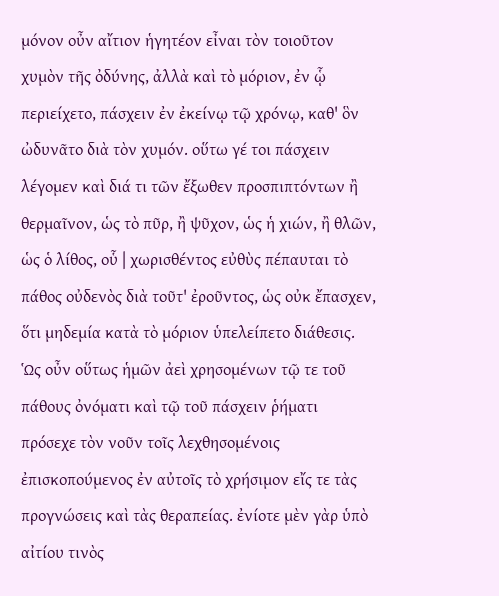μόνον οὖν αἴτιον ἡγητέον εἶναι τὸν τοιοῦτον χυμὸν τῆς ὀδύνης, ἀλλὰ καὶ τὸ μόριον, ἐν ᾧ περιείχετο, πάσχειν ἐν ἐκείνῳ τῷ χρόνῳ, καθ' ὃν ὠδυνᾶτο διὰ τὸν χυμόν. οὕτω γέ τοι πάσχειν λέγομεν καὶ διά τι τῶν ἔξωθεν προσπιπτόντων ἢ θερμαῖνον, ὡς τὸ πῦρ, ἢ ψῦχον, ὡς ἡ χιών, ἢ θλῶν, ὡς ὁ λίθος, οὗ | χωρισθέντος εὐθὺς πέπαυται τὸ πάθος οὐδενὸς διὰ τοῦτ' ἐροῦντος, ὡς οὐκ ἔπασχεν, ὅτι μηδεμία κατὰ τὸ μόριον ὑπελείπετο διάθεσις. Ὡς οὖν οὕτως ἡμῶν ἀεὶ χρησομένων τῷ τε τοῦ πάθους ὀνόματι καὶ τῷ τοῦ πάσχειν ῥήματι πρόσεχε τὸν νοῦν τοῖς λεχθησομένοις ἐπισκοπούμενος ἐν αὐτοῖς τὸ χρήσιμον εἴς τε τὰς προγνώσεις καὶ τὰς θεραπείας. ἐνίοτε μὲν γὰρ ὑπὸ αἰτίου τινὸς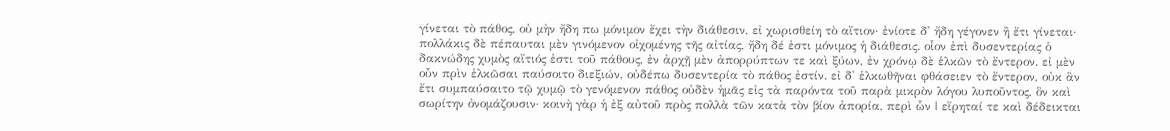γίνεται τὸ πάθος, οὐ μὴν ἤδη πω μόνιμον ἔχει τὴν διάθεσιν, εἰ χωρισθείη τὸ αἴτιον· ἐνίοτε δ' ἤδη γέγονεν ἢ ἔτι γίνεται· πολλάκις δὲ πέπαυται μὲν γινόμενον οἰχομένης τῆς αἰτίας, ἤδη δέ ἐστι μόνιμος ἡ διάθεσις. οἷον ἐπὶ δυσεντερίας ὁ δακνώδης χυμὸς αἴτιός ἐστι τοῦ πάθους, ἐν ἀρχῇ μὲν ἀπορρύπτων τε καὶ ξύων, ἐν χρόνῳ δὲ ἑλκῶν τὸ ἔντερον. εἰ μὲν οὖν πρὶν ἑλκῶσαι παύσοιτο διεξιών, οὐδέπω δυσεντερία τὸ πάθος ἐστίν. εἰ δ' ἑλκωθῆναι φθάσειεν τὸ ἔντερον, οὐκ ἂν ἔτι συμπαύσαιτο τῷ χυμῷ τὸ γενόμενον πάθος οὐδὲν ἡμᾶς εἰς τὰ παρόντα τοῦ παρὰ μικρὸν λόγου λυποῦντος, ὃν καὶ σωρίτην ὀνομάζουσιν· κοινὴ γὰρ ἡ ἐξ αὐτοῦ πρὸς πολλὰ τῶν κατὰ τὸν βίον ἀπορία, περὶ ὧν | εἴρηταί τε καὶ δέδεικται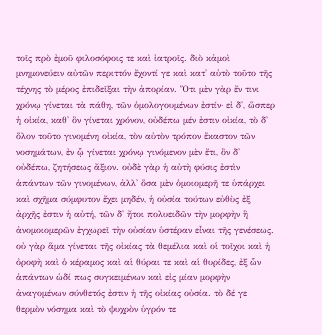τοῖς πρὸ ἐμοῦ φιλοσόφοις τε καὶ ἰατροῖς. διὸ κἀμοὶ μνημονεύειν αὐτῶν περιττόν ἔχοντί γε καὶ κατ' αὐτὸ τοῦτο τῆς τέχνης τὸ μέρος ἐπιδεῖξαι τὴν ἀπορίαν. Ὅτι μὲν γὰρ ἔν τινι χρόνῳ γίνεται τὰ πάθη, τῶν ὁμολογουμένων ἐστίν· εἰ δ', ὥσπερ ἡ οἰκία, καθ' ὃν γίνεται χρόνον, οὐδέπω μέν ἐστιν οἰκία, τὸ δ' ὅλον τοῦτο γινομένη οἰκία, τὸν αὐτὸν τρόπον ἕκαστον τῶν νοσημάτων, ἐν ᾧ γίνεται χρόνῳ γινόμενον μὲν ἔτι, ὂν δ' οὐδέπω, ζητήσεως ἄξιον. οὐδὲ γὰρ ἡ αὐτὴ φύσις ἐστὶν ἁπάντων τῶν γινομένων, ἀλλ' ὅσα μὲν ὁμοιομερῆ τε ὑπάρχει καὶ σχῆμα σύμφυτον ἔχει μηδέν, ἡ οὐσία τούτων εὐθὺς ἐξ ἀρχῆς ἐστιν ἡ αὐτή, τῶν δ' ἤτοι πολυειδῶν τὴν μορφὴν ἢ ἀνομοιομερῶν ἐγχωρεῖ τὴν οὐσίαν ὑστέραν εἶναι τῆς γενέσεως. οὐ γὰρ ἅμα γίνεται τῆς οἰκίας τὰ θεμέλια καὶ οἱ τοῖχοι καὶ ἡ ὀροφὴ καὶ ὁ κέραμος καὶ αἱ θύραι τε καὶ αἱ θυρίδες, ἐξ ὧν ἁπάντων ὡδί πως συγκειμένων καὶ εἰς μίαν μορφὴν ἀναγομένων σύνθετός ἐστιν ἡ τῆς οἰκίας οὐσία. τὸ δέ γε θερμὸν νόσημα καὶ τὸ ψυχρὸν ὑγρόν τε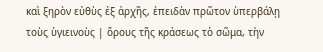καὶ ξηρὸν εὐθὺς ἐξ ἀρχῆς, ἐπειδὰν πρῶτον ὑπερβάλῃ τοὺς ὑγιεινοὺς | ὅρους τῆς κράσεως τὸ σῶμα, τὴν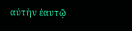αὐτὴν ἑαυτῷ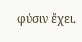φύσιν ἔχει.